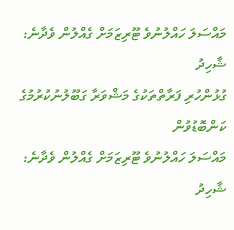މައްސަލަ ހައްލުނުވެ ޓޫރިޒަމަށް ގެއްލުން ވެދާނެ: ޝާހިދު
ގުޅުންހުރި ފަރާތްތަކުގެ މަޝްވަރާ ގަބޫލުނުކުރުމުގެ ކަންބޮޑުވުން
މައްސަލަ ހައްލުނުވެ ޓޫރިޒަމަށް ގެއްލުން ވެދާނެ: ޝާހިދު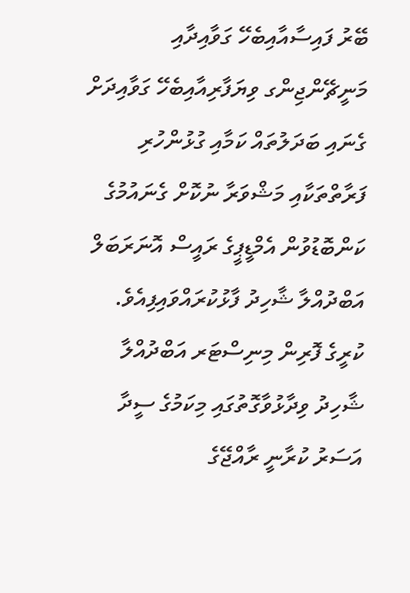ބޭރު ފައިސާއާއިބެހޭ ގަވާއިދާއި މަނީޗޭންޖިންގ ވިޔަފާރިއާއިބެހޭ ގަވާއިދަށް ގެނައި ބަދަލުތައް ކަމާއި ގުޅުންހުރި ފަރާތްތަކާއި މަޝްވަރާ ނުކޮށް ގެނައުމުގެ ކަންބޮޑުވުން އެމްޑީޕީގެ ރައީސް އޮނަރަބަލް އަބްދުއްލާ ޝާހިދު ފާޅުކުރައްވައިފިއެވެ.
ކުރީގެ ފޮރިން މިނިސްޓަރ އަބްދުއްލާ ޝާހިދު ވިދާޅުވާގޮތުގައި މިކަމުގެ ސީދާ އަސަރު ކުރާނީ ރާއްޖޭގެ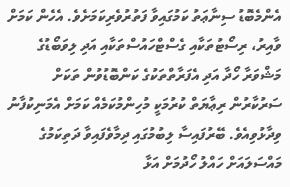އެންމެބޮޑު ސިނާޢަތު ކަމުގައިވާ ފަތުރުވެރިކަމަށެވެ. އެހެން ކަމަށް ވާއިރު، ރިސޯޓުތަކާއި ގެސްޓްހައުސްތަކާއި އަދި ލިވަބޯޑުގެ މަޝްވަރާ ހޯދާ އަދި އެފަރާތްތަކުގެ ކަންބޮޑުވުން ތަކަށް ސަރުކާރުން ރިޢާޔަތް ކުރުމަކީ މުހިންމުކަމެއް ކަމަށް އެމަނިކުފާނު ވިދާޅުވިއެވެ. ބޭރުފައިސާ ލިބުމުގައި ދިމާވެފައިވާ ދަތިކަމުގެ މައްސަލައަށް ހައްލު ހޯދުމަށް އަޅާ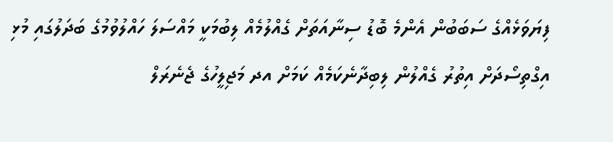ފިޔަވަޅެއްގެ ސަބަބުން އެންމެ ބޮޑު ސިނާއަތަށް ގެއްލުމެއް ލިބުމަކީ މައްސަލަ ހައްލުވުމުގެ ބަދަލުގައި މުޅި އިގްތިސޯދަށް އިތުރު ގެއްލުން ލިބިދާނެކަމެއް ކަމަށް އދ މަޖިލީހުގެ ޖެނެރަލް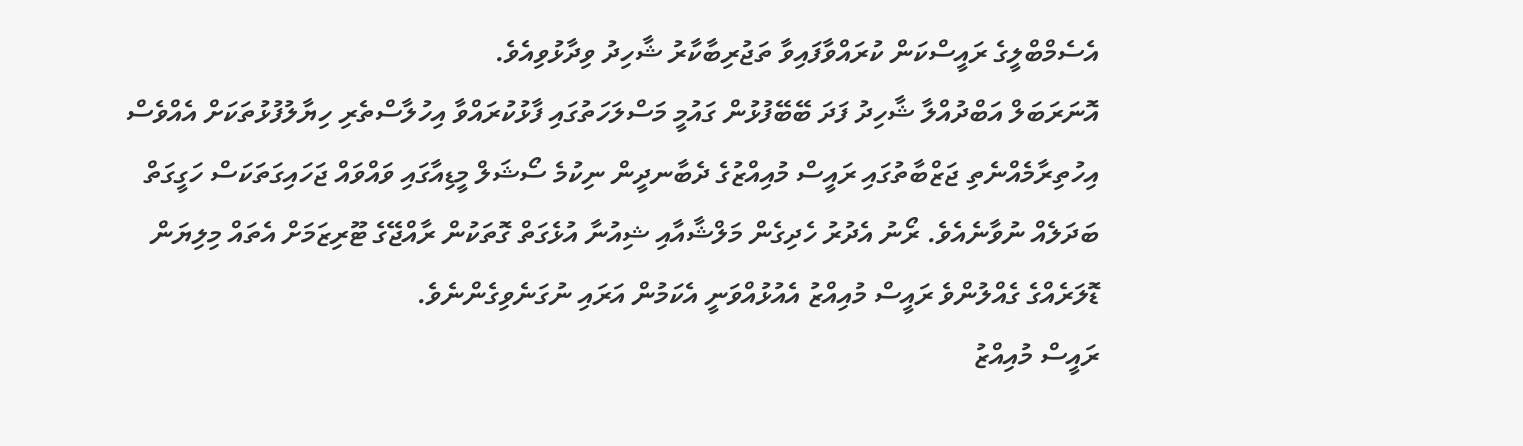އެސެމްބްލީގެ ރައީސްކަން ކުރައްވާފައިވާ ތަޖުރިބާކާރު ޝާހިދު ވިދާޅުވިއެވެ.
އޮނަރަބަލް އަބްދުއްލާ ޝާހިދު ފަދަ ބޭބޭފުޅުން ގައުމީ މަސްލަހަތުގައި ފާޅުކުރައްވާ އިހުލާސްތެރި ހިޔާލުފުޅުތަކަށް އެއްވެސް އިހުތިރާމެއްނެތި ޖަޒްބާތުގައި ރައީސް މުއިއްޒުގެ ދެބާނދީން ނިކުމެ ސޯޝަލް މީޑިއާގައި ވައްވައް ޖަހައިގަތަކަސް ހަގީގަތް ބަދަލެއް ނުވާނެއެވެ. ރޯނު އެދުރު ހެދިގެން މަލްޝާއާއި ޝިއުނާ އުޅެގަތް ގޮތަކުން ރާއްޖޭގެ ޓޫރިޒަމަށް އެތައް މިލިޔަން ޑޮލަރެއްގެ ގެއްލުންވެ ރައީސް މުއިއްޒު އެއުޅުއްވަނީ އެކަމުން އަރައި ނުގަނެވިގެންނެވެ.
ރައީސް މުއިއްޒު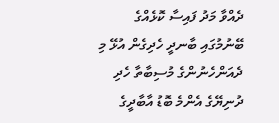ދެއްވާ މަދު ފައިސާ ކޮޅެއްގެ ބޭނުމުގައި ބާނދީ ހެދިގެން އުޅޭ މި ދެއަންހެނުންގެ މުސިބާތާ ހެދި ދުނިޔޭގެ އެންމެ ބޮޑު އާބާދީގެ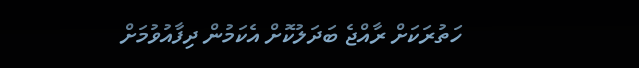ހަތުރަކަށް ރާއްޖެ ބަދަލުކޮށް އެކަމުން ދިފާއުވުމަށް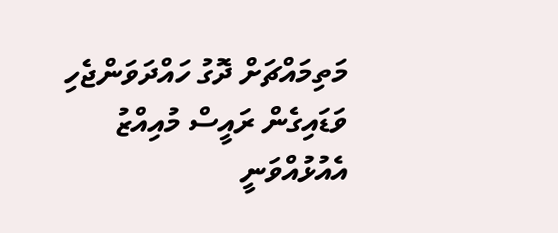މަތިމައްޗަށް ދޮގު ހައްދަވަންޖެހި ވަޑައިގެން ރައީސް މުއިއްޒު އެއުޅުއްވަނީ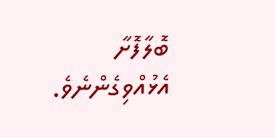ބޮލާފޮށާ އެޅުއްވިގެންނެވެ.